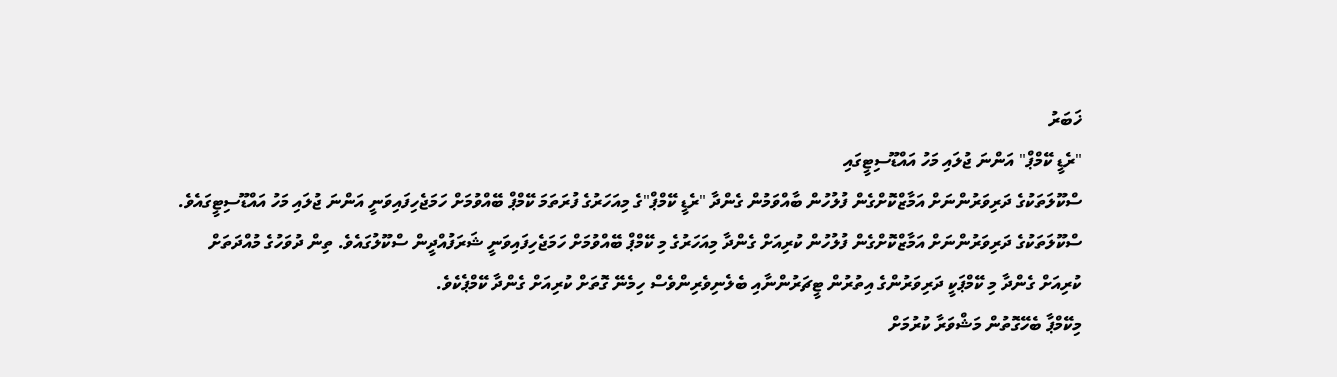ޚަބަރު
"ރެޑީ ކޭމްޕް" އަންނަ ޖުލައި މަހު އައްޑޫސިޓީގައި
ސްކޫލަތަކުގެ ދަރިވަރުންނަށް އަމާޒްކޮށްގެން ފުލުހުން ބާއްވަމުން ގެންދާ "ރެޑީ ކޭމްޕް"ގެ މިއަހަރުގެ ފުރަތަމަ ކޭމްޕް ބޭއްވުމަށް ހަމަޖެހިފައިވަނީ އަންނަ ޖުލައި މަހު އައްޑޫސިޓީގައެވެ.
ސްކޫލަތަކުގެ ދަރިވަރުންނަށް އަމާޒްކޮށްގެން ފުލުހުން ކުރިއަށް ގެންދާ މިއަހަރުގެ މި ކޭމްޕް ބޭއްވުމަށް ހަމަޖެހިފައިވަނީ ޝަރަފުއްދީން ސްކޫލުގައެވެ. ތިން ދުވަހުގެ މުއްދަތަށް ކުރިއަށް ގެންދާ މި ކޭމްޕަކީ ދަރިވަރުންގެ އިތުރުން ޓީޗަރުންނާއި ބެލެނިވެރިންވެސް ހިމެނޭ ގޮތަށް ކުރިއަށް ގެންދާ ކޭމްޕެކެވެ.
މިކޭމްޕާ ބެހޭގޮތުން މަޝްވަރާ ކުރުމަށް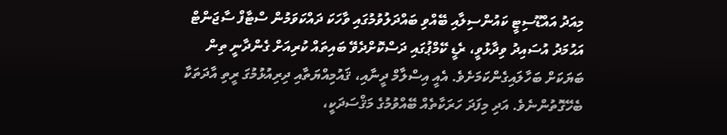މިއަދު އައްޑޫސިޓީ ކައުންސިލާއި ބޭއްވި ބައްދަލުވުމުގައި ވާހަކަ ދައްކަވަމުން ސްޓާފް ސާޖަންޓް އަޙުމަދު އުސައިދު ވިދާޅުވީ، ރެޑީ ކޭމްޕުގައި ދަސްކޮށްދެވޭ ބައިތައް ކުރިއަށް ގެންދާނީ ތިން ބަޔަކަށް ބަހާލައިގެންކަމަށެވެ. އެއީ އިސްލާމް ދީނާއި، ޤައުމިއްޔަތާއި ދިރިއުޅުމުގަ ރީތި އާދަތަކާ ބެހޭގޮތުންނެވެ. އަދި މިފަދަ ހަރަކާތެއް ބޭއްވުމުގެ މަޤްސަދަކީ،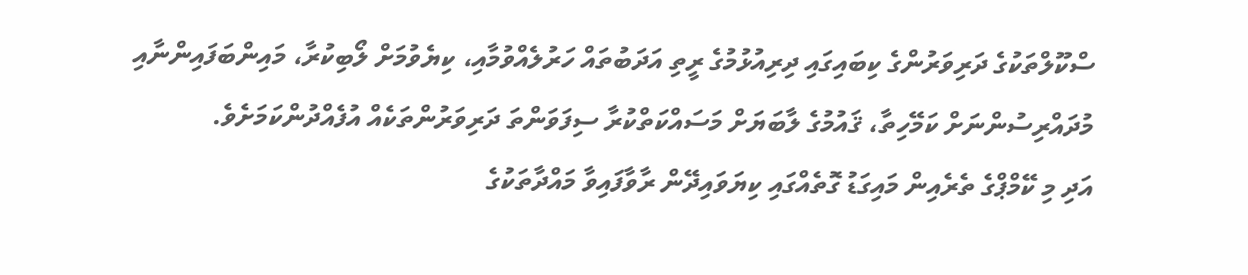ސްކޫލްތަކުގެ ދަރިވަރުންގެ ކިބައިގައި ދިރިއުޅުމުގެ ރީތި އަދަބުތައް ހަރުލެއްވުމާއި، ކިޔެވުމަށް ލޯބިކުރާ، މައިންބަފައިންނާއި މުދައްރިސުންނަށް ކަމޭހިތާ، ޤައުމުގެ ލާބަޔަށް މަސައްކަތްކުރާ ސިފަވަންތަ ދަރިވަރުންތަކެއް އުފެއްދުންކަމަށެވެ.
އަދި މި ކޭމްޕްގެ ތެރެއިން މައިގަޑު ގޮތެއްގައި ކިޔަވައިދޭން ރާވާފައިވާ މައްދާތަކުގެ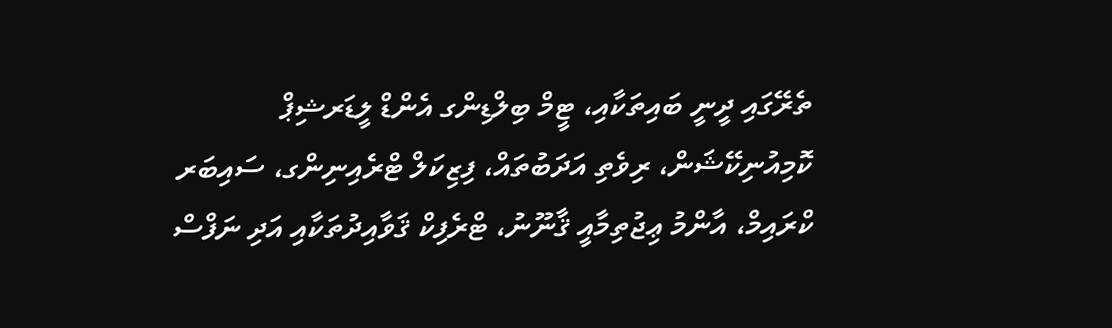ތެރޭގައި ދީނީ ބައިތަކާއި، ޓީމް ބިލްޑިންގ އެންޑް ލީޑަރޝިޕް ކޮމިއުނިކޭޝަން، ރިވެތި އަދަބުތައް، ފިޒިކަލް ޓްރެއިނިންގ، ސައިބަރ ކްރައިމް، އާންމު ޢިޖުތިމާއީ ޤާނޫނު، ޓްރެފިކް ޤަވާއިދުތަކާއި އަދި ނަފްސް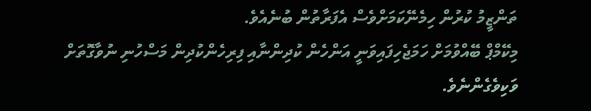ތަންޒީމު ކުރުން ހިމެނޭކަމަށްވެސް އެފަރާތުން ބުނެއެވެ.
މިކޭމްޕް ބޭއްވުމަށް ހަމަޖެހިފައިވަނީ އަންހެން ކުދިންނާއި ފިރިހެންކުދިން މަސްހުނި ނުވާގޮތަށް ވަކިވެގެންނެވެ.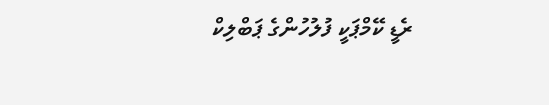ރެޑީ ކޭމްޕަކީ ފުލުހުންގެ ޕަބްލިކް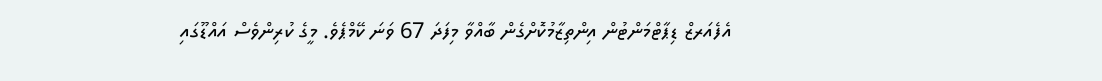އެފެއަރޒް ޑިޕާޓްމަންޓުން އިންތިޒާމުކޮށްގެން ބާއްވާ މިފަދަ 67 ވަނަ ކޭމްޕެވެ. މީގެ ކުރިންވެސް އައްޑޫގައި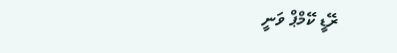ރޭޑީ ކޭމްޕް ވަނީ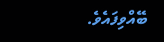ބޭއްވިފައެވެ.